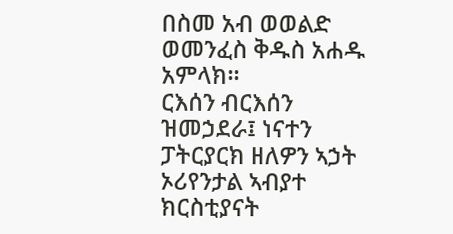በስመ አብ ወወልድ ወመንፈስ ቅዱስ አሐዱ አምላክ።
ርእሰን ብርእሰን ዝመኃደራ፤ ነናተን ፓትርያርክ ዘለዎን ኣኃት ኦሪየንታል ኣብያተ ክርስቲያናት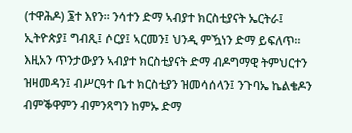(ተዋሕዶ) ፮ተ እየን። ንሳተን ድማ ኣብያተ ክርስቲያናት ኤርትራ፤ ኢትዮጵያ፤ ግብጺ፤ ሶርያ፤ ኣርመን፤ ህንዲ ምዃነን ድማ ይፍለጥ። እዚአን ጥንታውያን ኣብያተ ክርስቲያናት ድማ ብዶግማዊ ትምህርተን ዝዛመዳን፤ ብሥርዓተ ቤተ ክርስቲያን ዝመሳሰላን፤ ንጉባኤ ኬልቄዶን ብምቕዋምን ብምንጻግን ከምኡ ድማ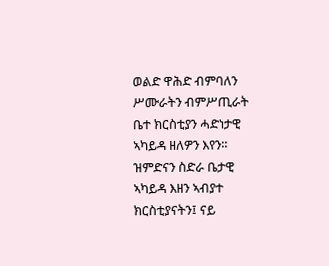ወልድ ዋሕድ ብምባለን ሥሙራትን ብምሥጢራት ቤተ ክርስቲያን ሓድነታዊ ኣካይዳ ዘለዎን እየን። ዝምድናን ስድራ ቤታዊ ኣካይዳ እዘን ኣብያተ ክርስቲያናትን፤ ናይ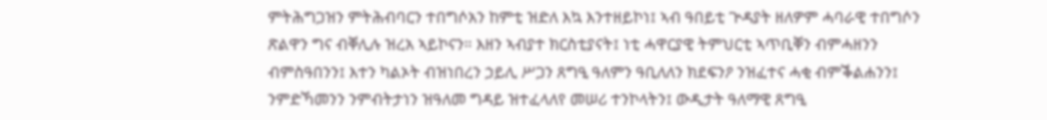ምትሕግጋዝን ምትሕብባርን ተበግሶአን ከምቲ ዝድለ እኳ እንተዘይኮነ፤ ኣብ ዓበይቲ ጕዳያት ዘለዎም ሓባራዊ ተበግሶን ጽልዋን ግና ብቐሊሉ ዝረአ ኣይኮናን። እዘን ኣብያተ ክርስቲያናት፤ ነቲ ሓዋርያዊ ትምህርቲ ኣጥቢቐን ብምሓዘንን ብምስዓበንን፤ እተን ካልኦት ብዝነበረን ኃይሊ ሥጋን ጸግዒ ዓለምን ዓቢለለን ክደፍንዖ ንዝፈተና ሓቂ ብምቕልሐንን፤ ንምድኻመንን ንምብትታነን ዝዓለመ ግዳይ ዝተፈላለየ መሠሪ ተንኮላትን፤ ውዲታት ዓለማዊ ጸግዒ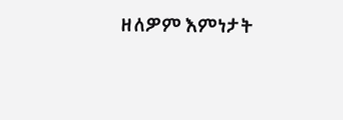ዘለዎም እምነታት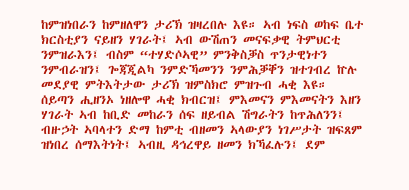ከምዝነበራን ከምዘለዋን ታሪኽ ዝዛረበሉ እዩ። ኣብ ነፍስ ወከፍ ቤተ ክርስቲያን ናይዘን ሃገራት፤ ኣብ ውሽጠን መናፍቃዊ ትምህርቲ ንምዝራእን፤ ብስም “ተሃድሶኣዊ” ምንቅስቓስ ጥንታዊነተን ንምብራዝን፤ ጐጃጂልካ ንምድኻመንን ንምሕቓቐን ዝተገብረ ኵሉ መደያዊ ምትእትታው ታሪኽ ዝምስክሮ ምዝጉብ ሓቂ እዩ።
ሰይጣን ሒዘንኦ ነዘሎዋ ሓቂ ክብርዝ፤ ምእመናን ምእመናትን እዘን ሃገራት ኣብ ከቢድ መከራን ሰፍ ዘይብል ሽግራትን ከጥሕለንን፤ ብዙኃት ኣባላተን ድማ ከምቲ ብዘመን ኣላውያን ነገሥታት ዝፍጸም ዝነበረ ሰማእትነት፤ ኣብዚ ዳኅረዋይ ዘመን ክኻፈሉን፤ ደም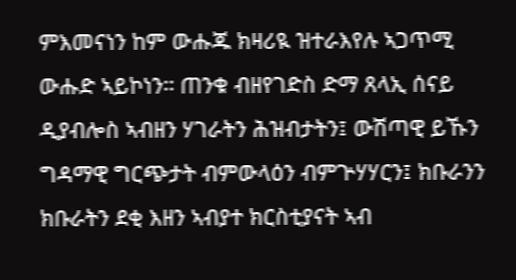ምእመናነን ከም ውሑጁ ክዛሪዪ ዝተራእየሉ ኣጋጥሚ ውሑድ ኣይኮነን። ጠንቁ ብዘየገድስ ድማ ጸላኢ ሰናይ ዲያብሎስ ኣብዘን ሃገራትን ሕዝብታትን፤ ውሽጣዊ ይኹን ግዳማዊ ግርጭታት ብምውላዕን ብምጕሃሃርን፤ ክቡራንን ክቡራትን ደቂ እዘን ኣብያተ ክርስቲያናት ኣብ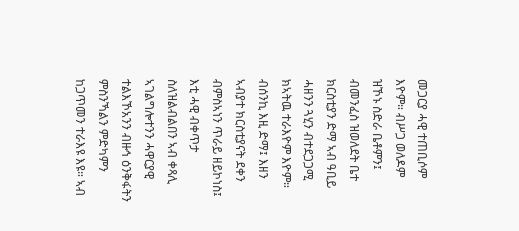መጋርያ ሓዊ ተጠቢሶም እዮም። ብሥጋ ወለዶም ዝኾኑ ስድራ ቤቶምን፤ ብመንፈስ ዝወለደት ቤተ ክርስቲያን ድማ ኣብ ዓቢይ ሓዘንን ጓሂን ብተደጋጋሚ ክኣትዉ ተራእዮም እዮም። ብሰንኪ እዚ ድማ፤ እዘን ኣብያተ ክርስቲያናት ደቀን ብምስኣነን ጥራይ ዘይኮነስ፤ እቲ ሓዊ ብቀጥታ ስለዝልብልበን ኣብ ቀጻሊ ኣገልግሎተንን ሓዋርያዊ ተልእኾአንን ብዙኅ ዕንቅፋትን ምስንኻልን ምድካምን ከጋጥመን ተራእዩ እዩ። ኣብ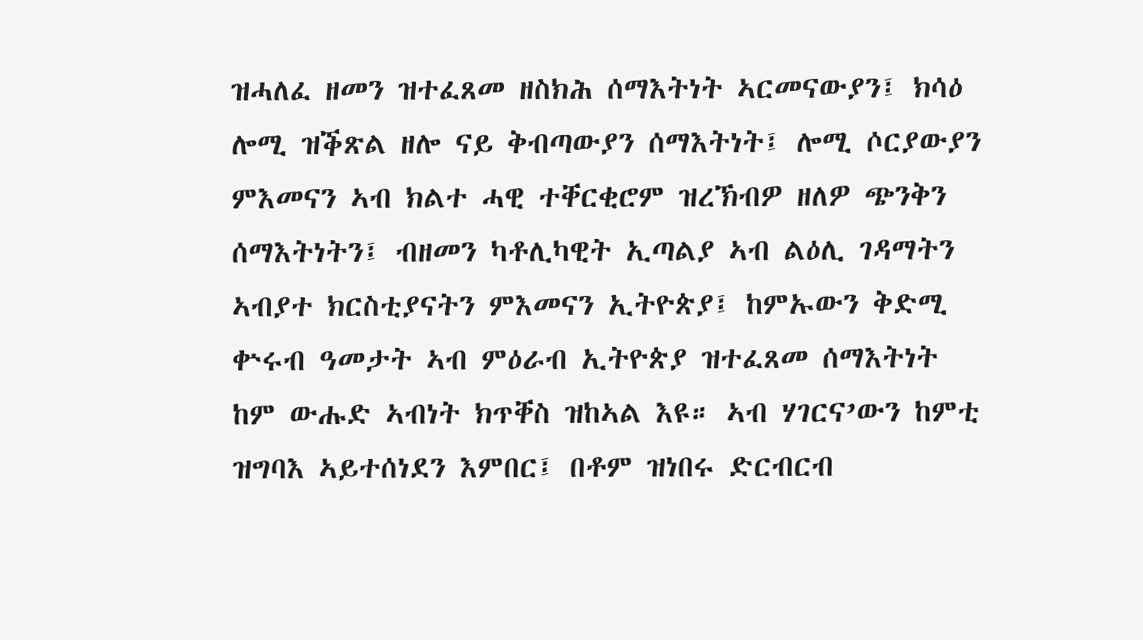ዝሓለፈ ዘመን ዝተፈጸመ ዘስክሕ ሰማእትነት ኣርመናውያን፤ ክሳዕ ሎሚ ዝቕጽል ዘሎ ናይ ቅብጣውያን ሰማእትነት፤ ሎሚ ሶርያውያን ምእመናን ኣብ ክልተ ሓዊ ተቐርቂሮም ዝረኽብዎ ዘለዎ ጭንቅን ሰማእትነትን፤ ብዘመን ካቶሊካዊት ኢጣልያ ኣብ ልዕሊ ገዳማትን ኣብያተ ክርስቲያናትን ምእመናን ኢትዮጵያ፤ ከምኡውን ቅድሚ ቍሩብ ዓመታት ኣብ ምዕራብ ኢትዮጵያ ዝተፈጸመ ሰማእትነት ከም ውሑድ ኣብነት ክጥቐስ ዝከኣል እዩ። ኣብ ሃገርና’ውን ከምቲ ዝግባእ ኣይተሰነደን እምበር፤ በቶም ዝነበሩ ድርብርብ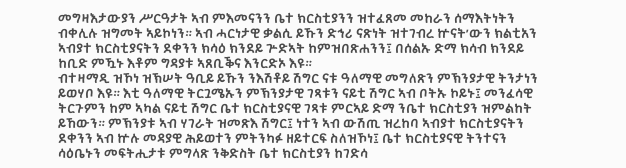መግዛእታውያን ሥርዓታት ኣብ ምእመናንን ቤተ ክርስቲያንን ዝተፈጸመ መከራን ሰማእትነትን ብቀሊሉ ዝግመት ኣይኮነን። ኣብ ሓርነታዊ ቃልሲ ይኹን ድኅሪ ናጽነት ዝተገብረ ኵናት’ውን ክልቲአን ኣብያተ ክርስቲያናትን ደቀንን ክሳዕ ክንደይ ጕድኣት ከምዝበጽሐንን፤ በሰልኡ ድማ ክሳብ ክንደይ ከቢድ ምዃኑ እቶም ግዳያቱ ኣጸቢቕና እንርድኦ እዩ።
ብተዛማዲ ዝኾነ ዝኽሠት ዓቢይ ይኹን ንእሽቶይ ሽግር ናቱ ዓለማዊ መግለጽን ምኽንያታዊ ትንታነን ይወሃቦ እዩ። እቲ ዓለማዊ ትርጓሜኡን ምኽንያታዊ ገጻቱን ናይቲ ሽግር ኣብ ቦትኡ ኮይኑ፤ መንፈሳዊ ትርጉምን ከም ኣካል ናይቲ ሽግር ቤተ ክርስቲያናዊ ገጻቱ ምርኣይ ድማ ንቤተ ክርስቲያን ዝምልከት ይኸውን። ምኽንያቱ ኣብ ሃገራት ዝመጽእ ሽግር፤ ነተን ኣብ ውሽጢ ዝረከባ ኣብያተ ክርስቲያናትን ደቀንን ኣብ ኵሉ መዳያዊ ሕይወተን ምትንካፉ ዘይተርፍ ስለዝኾነ፤ ቤተ ክርስቲያናዊ ትንተናን ሳዕቤኑን መፍትሒታቱ ምግላጽ ንቅድስት ቤተ ክርስቲያን ከገድሳ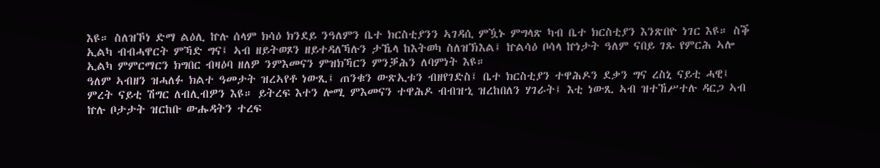እዩ። ስለዝኾነ ድማ ልዕሊ ኵሉ ሰላም ክሳዕ ክንደይ ንዓለምን ቤተ ክርስቲያንን ኣገዳሲ ምዃኑ ምግላጽ ካብ ቤተ ክርስቲያን እንጽበዮ ነገር እዩ። ስቕ ኢልካ ብብሓዋርት ምኻድ ግና፤ ኣብ ዘይትወጾን ዘይተዳለኻሉን ታኼላ ከእትወካ ስለዝኽእል፤ ኵልሳዕ ቦሳላ ኵነታት ዓለም ናበይ ገጹ የምርሕ ኣሎ ኢልካ ምምርማርን ክግበር ብዛዕባ ዘለዎ ንምእመናን ምዝክኻርን ምንቓሕን ለባምነት እዩ።
ዓለም ኣብዘን ዝሓለፉ ክልተ ዓመታት ዝረኣየቶ ነውጺ፤ ጠንቁን ውጽኢቱን ብዘየገድስ፤ ቤተ ክርስቲያን ተዋሕዶን ደቃን ግና ረስኒ ናይቲ ሓዊ፤ ምረት ናይቲ ሽግር ለብሊብዎን እዩ። ይትረፍ እተን ሎሚ ምእመናን ተዋሕዶ ብብዝኂ ዝረከበለን ሃገራት፤ እቲ ነውጺ ኣብ ዝተኸሥተሉ ዳርጋ ኣብ ኵሉ ቦታታት ዝርከቡ ውሑዳትን ተረፍ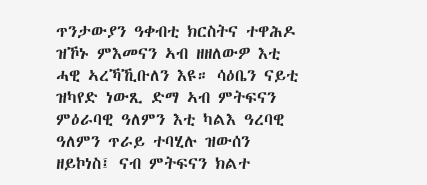ጥንታውያን ዓቀብቲ ክርስትና ተዋሕዶ ዝኾኑ ምእመናን ኣብ ዘዘለውዎ እቲ ሓዊ ኣረኻኺቡለን እዩ። ሳዕቤን ናይቲ ዝካየድ ነውጺ ድማ ኣብ ምትፍናን ምዕራባዊ ዓለምን እቲ ካልእ ዓረባዊ ዓለምን ጥራይ ተባሂሉ ዝውሰን ዘይኮነስ፤ ናብ ምትፍናን ክልተ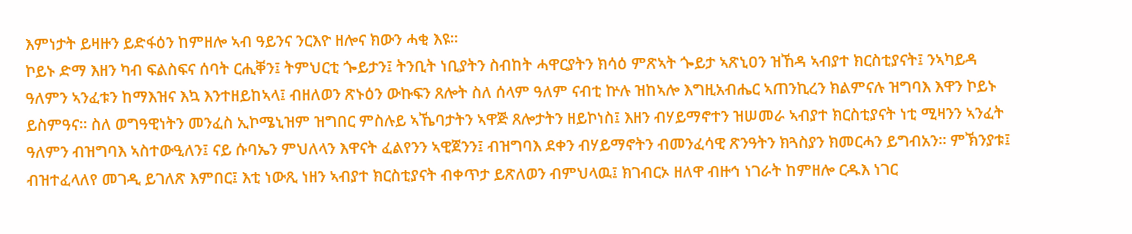እምነታት ይዛዙን ይድፋዕን ከምዘሎ ኣብ ዓይንና ንርእዮ ዘሎና ክውን ሓቂ እዩ።
ኮይኑ ድማ እዘን ካብ ፍልስፍና ሰባት ርሒቐን፤ ትምህርቲ ጐይታን፤ ትንቢት ነቢያትን ስብከት ሓዋርያትን ክሳዕ ምጽኣት ጐይታ ኣጽኒዐን ዝኸዳ ኣብያተ ክርስቲያናት፤ ንኣካይዳ ዓለምን ኣንፈቱን ከማእዝና እኳ እንተዘይከኣላ፤ ብዘለወን ጽኑዕን ውኩፍን ጸሎት ስለ ሰላም ዓለም ናብቲ ኵሉ ዝከኣሎ እግዚአብሔር ኣጠንኪረን ክልምናሉ ዝግባእ እዋን ኮይኑ ይስምዓና። ስለ ወግዓዊነትን መንፈስ ኢኮሜኒዝም ዝግበር ምስሉይ ኣኼባታትን ኣዋጅ ጸሎታትን ዘይኮነስ፤ እዘን ብሃይማኖተን ዝሠመራ ኣብያተ ክርስቲያናት ነቲ ሚዛንን ኣንፈት ዓለምን ብዝግባእ ኣስተውዒለን፤ ናይ ሱባኤን ምህለላን እዋናት ፈልየንን ኣዊጀንን፤ ብዝግባእ ደቀን ብሃይማኖትን ብመንፈሳዊ ጽንዓትን ክጓስያን ክመርሓን ይግብአን። ምኽንያቱ፤ ብዝተፈላለየ መገዲ ይገለጽ እምበር፤ እቲ ነውጺ ነዘን ኣብያተ ክርስቲያናት ብቀጥታ ይጽለወን ብምህላዉ፤ ክገብርኦ ዘለዋ ብዙኅ ነገራት ከምዘሎ ርዱእ ነገር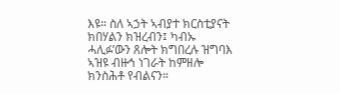እዩ። ስለ ኣኃት ኣብያተ ክርስቲያናት ክበሃልን ክዝረብን፤ ካብኡ ሓሊፉ’ውን ጸሎት ክግበረሉ ዝግባእ ኣዝዩ ብዙኅ ነገራት ከምዘሎ ክንስሕቶ የብልናን።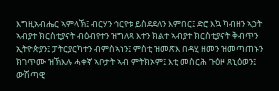እግዚአብሔር ኣምላኽ፤ ብርሃን ኅርየቱ ይስደደለን እምበር፤ ድሮ እኳ ካብዘን ኣኃት ኣብያተ ክርስቲያናት ብዕብየተን ዝግለጻ እተን ክልተ ኣብያተ ክርስቲያናት ቅብጥን ኢትዮጵያን፤ ፓትርያርካተን ብምስኣነን፤ ምስቲ ዝመጽእ በዳሂ ዘመን ዝመጣጠኑን ክገጥሙ ዝኽእሉ ሓቀኛ ኣቦታት ኣብ ምትክኦም፤ እቲ መስርሕ ጉዕዞ ጸኒዕወን፤ ውሽጣዊ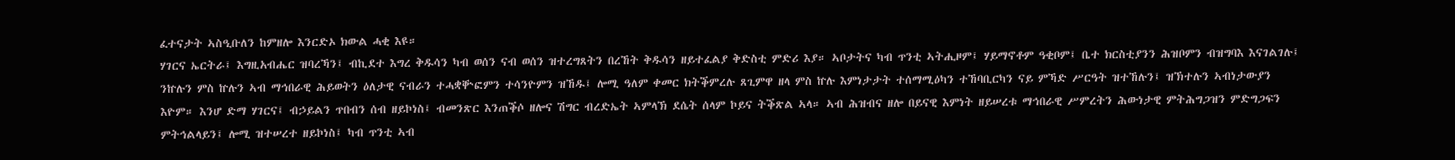ፈተናታት ኣስዒቡለን ከምዘሎ እንርድኦ ክውል ሓቂ እዩ።
ሃገርና ኤርትራ፤ እግዚአብሔር ዝባረኻን፤ ብኪደተ እግረ ቅዱሳን ካብ ወሰን ናብ ወሰን ዝተረግጸትን በረኸት ቅዱሳን ዘይተፈልያ ቅድስቲ ምድሪ እያ። ኣቦታትና ካብ ጥንቲ ኣትሒዞም፤ ሃይማኖቶም ዓቂቦም፤ ቤተ ክርስቲያንን ሕዝቦምን ብዝግባእ እናገልገሉ፤ ንኵሉን ምስ ኵሉን ኣብ ማኅበራዊ ሕይወትን ዕለታዊ ናብራን ተሓቋቝፎምን ተሳንዮምን ዝኸዱ፤ ሎሚ ዓለም ቀመር ክትቕምረሉ ጸጊምዋ ዘላ ምስ ኵሉ እምነታታት ተሰማሚዕካን ተኸባቢርካን ናይ ምኻድ ሥርዓት ዝተኸሉን፤ ዝኽተሉን ኣብነታውያን እዮም። እንሆ ድማ ሃገርና፤ ብኃይልን ጥበብን ሰብ ዘይኮነስ፤ ብመንጽር እንጠቕሶ ዘሎና ሽግር ብረድኤት ኣምላኽ ደሴት ሰላም ኮይና ትቕጽል ኣላ። ኣብ ሕዝብና ዘሎ በይናዊ እምነት ዘይሠረቱ ማኅበራዊ ሥምረትን ሕውነታዊ ምትሕግጋዝን ምድግጋፍን ምትኅልላይን፤ ሎሚ ዝተሠረተ ዘይኮነስ፤ ካብ ጥንቲ ኣብ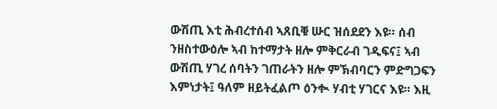ውሽጢ እቲ ሕብረተሰብ ኣጸቢቑ ሡር ዝሰደደን እዩ። ሰብ ንዘስተውዕሎ ኣብ ከተማታት ዘሎ ምቅርራብ ገዲፍና፤ ኣብ ውሽጢ ሃገረ ሰባትን ገጠራትን ዘሎ ምኽብባርን ምድግጋፍን እምነታት፤ ዓለም ዘይትፈልጦ ዕንቊ ሃብቲ ሃገርና እዩ። እዚ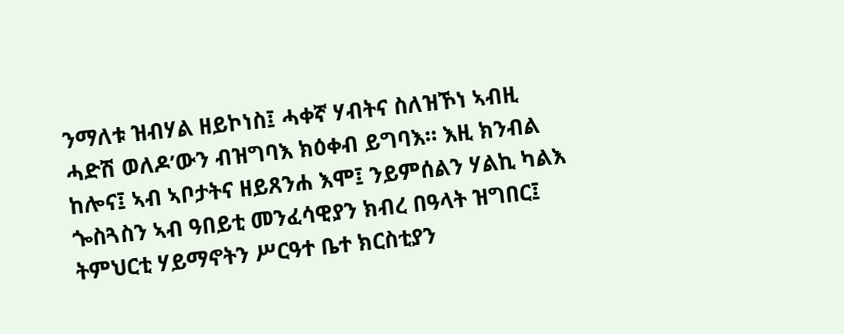ንማለቱ ዝብሃል ዘይኮነስ፤ ሓቀኛ ሃብትና ስለዝኾነ ኣብዚ ሓድሽ ወለዶ’ውን ብዝግባእ ክዕቀብ ይግባእ። እዚ ክንብል ከሎና፤ ኣብ ኣቦታትና ዘይጸንሐ እሞ፤ ንይምሰልን ሃልኪ ካልእ ጐስጓስን ኣብ ዓበይቲ መንፈሳዊያን ክብረ በዓላት ዝግበር፤ ትምህርቲ ሃይማኖትን ሥርዓተ ቤተ ክርስቲያን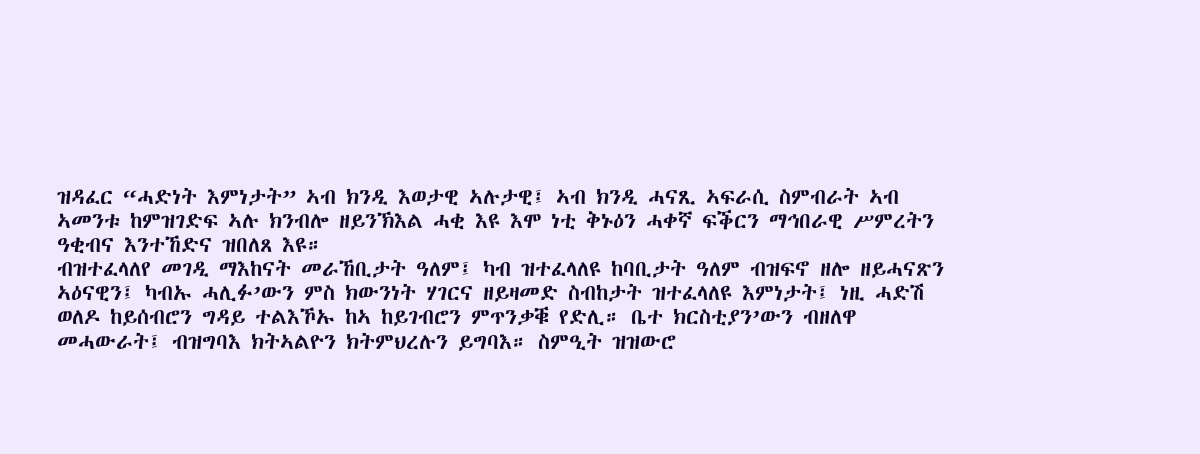ዝዳፈር “ሓድነት እምነታት” ኣብ ክንዲ እወታዊ ኣሉታዊ፤ ኣብ ክንዲ ሓናጺ ኣፍራሲ ስምብራት ኣብ ኣመንቱ ከምዝገድፍ ኣሉ ክንብሎ ዘይንኽእል ሓቂ እዩ እሞ ነቲ ቅኑዕን ሓቀኛ ፍቕርን ማኅበራዊ ሥምረትን ዓቂብና እንተኸድና ዝበለጸ እዩ።
ብዝተፈላለየ መገዲ ማእከናት መራኸቢታት ዓለም፤ ካብ ዝተፈላለዩ ከባቢታት ዓለም ብዝፍኖ ዘሎ ዘይሓናጽን ኣዕናዊን፤ ካብኡ ሓሊፉ’ውን ምስ ክውንነት ሃገርና ዘይዛመድ ስብከታት ዝተፈላለዩ እምነታት፤ ነዚ ሓድሽ ወለዶ ከይሰብሮን ግዳይ ተልእኾኡ ከኣ ከይገብሮን ምጥንቃቑ የድሊ። ቤተ ክርስቲያን’ውን ብዘለዋ መሓውራት፤ ብዝግባእ ክትኣልዮን ክትምህረሉን ይግባእ። ስምዒት ዝዝውሮ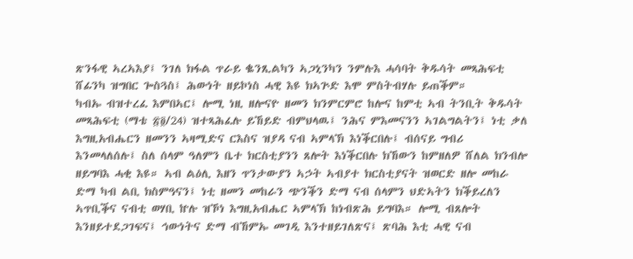ጽንፋዊ ኣረኣእያ፤ ንገለ ክፋል ጥራይ ቈንጺልካን ኣጋኒንካን ንምሉእ ሓሳባት ቅዱሳት መጻሕፍቲ ሸፊንካ ዝግበር ጐስጓስ፤ ሕውነት ዘይኮነስ ሓዊ እዩ ክኣጕድ እሞ ምስትብሃሉ ይጠቕም።
ካብኡ ብዝተረፈ እምበኣር፤ ሎሚ ነዚ ዘሎናዮ ዘመን ክንምርምሮ ከሎና ከምቲ ኣብ ትንቢት ቅዱሳት መጻሕፍቲ (ማቴ ፳፬/24) ዝተጻሕፈሉ ይኸይድ ብምህላዉ፤ ንሕና ምእመናንን ኣገልግልትን፤ ነቲ ቃለ እግዚአብሔርን ዘመንን ኣዛሚድና ርእስና ዝያዳ ናብ ኣምላኽ እነቕርበሉ፤ ብሰናይ ግብሪ እንመላለሰሉ፤ ስለ ሰላም ዓለምን ቤተ ክርስቲያንን ጸሎት እነቕርበሉ ክኸውን ከምዘለዎ ሸለል ክንብሎ ዘይግባእ ሓቂ እዩ። ኣብ ልዕሊ እዘን ጥንታውያን ኣኃት ኣብያተ ክርስቲያናት ዝወርድ ዘሎ መከራ ድማ ካብ ልቢ ክስምዓናን፤ ነቲ ዘመን መከራን ጭንቕን ድማ ናብ ሰላምን ህድኣትን ክቕይረለን ኣጥቢቕና ናብቲ ወሃቢ ኵሉ ዝኾነ እግዚአብሔር ኣምላኽ ከነብጽሕ ይግባእ። ሎሚ ብጸሎት እንዘይተደጋገፍና፤ ኅውነትና ድማ ብኸምኡ መገዲ እንተዘይገለጽና፤ ጽባሕ እቲ ሓዊ ናብ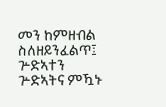መን ከምዘብል ስለዘይንፈልጥ፤ ጕድኣተን ጕድኣትና ምዃኑ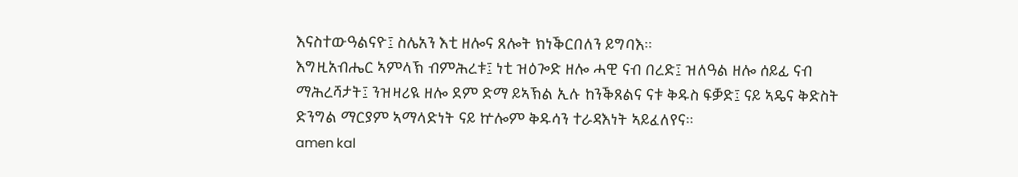እናስተውዓልናዮ፤ ስሌአን እቲ ዘሎና ጸሎት ክነቕርበለን ይግባእ።
እግዚአብሔር ኣምላኽ ብምሕረቱ፤ ነቲ ዝዕጐድ ዘሎ ሓዊ ናብ በረድ፤ ዝለዓል ዘሎ ሰይፊ ናብ ማሕረሻታት፤ ንዝዛሪዪ ዘሎ ደም ድማ ይኣኽል ኢሉ ከንቕጸልና ናቱ ቅዱስ ፍቓድ፤ ናይ ኣዴና ቅድስት ድንግል ማርያም ኣማላድነት ናይ ኵሎም ቅዱሳን ተራዳእነት ኣይፈለየና።
amen kal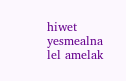hiwet yesmealna lel amelak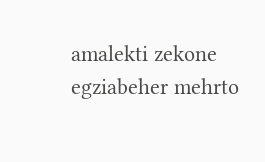amalekti zekone egziabeher mehrto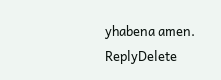yhabena amen.
ReplyDelete